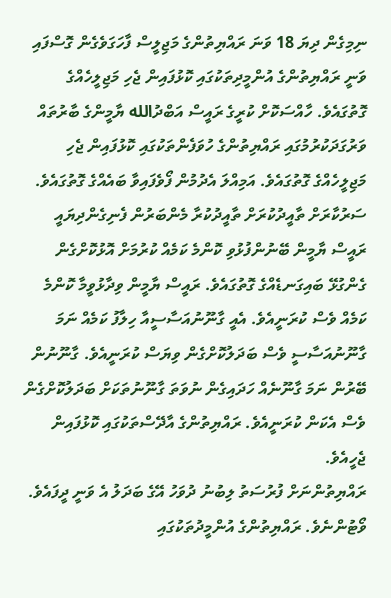ނިމިގެން ދިޔަ 18 ވަނަ ރައްޔިތުންގެ މަޖިލީސް ފާހަގަވެގެން ގޮސްފައި ވަނީ ރައްޔިތުންގެ އުންމީދިތަކުގައި ކޮޅުފައިން ޖެހި މަޖިލީހެއްގެ ގޮތުގައެވެ. ހާއްސަކޮށް ކުރީގެ ރައީސް އަބްދުالله ޔާމީންގެ ބާރުތައް ވަރުގަދަކުރުމުގައި ރައްޔިތުންގެ ހުވަފެންތަކުގައި ކޮޅުފައިން ޖެހި މަޖިލީހެއްގެ ގޮތުގައެވެ. އަމިއްލަ އެދުމުން ފޯވެފައިވާ ބައެއްގެ ގޮތުގައެވެ. ސަރުކާރަށް ތާއީދުކުރަށް ތާއީދުކުރާ މެންބަރުން ފެނިގެންދިޔައީ ރައީސް ޔާމީން ބޭނުންފުޅުވި ކޮންމެ ކަމެއް ކުރުމަށް އޮޅުކޮށްގެން ގެންގުޅޭ ބައިގަނޑެއްގެ ގޮތުގައެވެ. ރައީސް ޔާމީން ވިދާޅުވީމާ ކޮންމެ ކަމެއް ވެސް ކުރަނީއެވެ. އެއީ ގާނޫނުއަސާސީއާ ހިލާފު ކަމެއް ނަމަ ގާނޫނުއަސާސީ ވެސް ބަދަލުކޮށްގެން ވިޔަސް ކުރަނީއެވެ. ގާނޫނުން ބޭރުން ނަމަ ގާނޫނެއް ހަދައިގެން ނުވަތަ ގާނޫނުތަކަށް ބަދަލުކޮށްގެން ވެސް އެކަން ކުރަނީއެވެ. ރައްޔިތުންގެ އާދޭސްތަކުގައި ކޮޅުފައިން ޖެހީއެވެ.
ރައްޔިތުންނަށް ފުރުސަތު ލިބުނު ދުވަހު އޭގެ ބަދަލު އެ ވަނީ ދީފައެވެ. ވޯޓުންނެވެ. ރައްޔިތުންގެ އުންމީދުތަކުގައި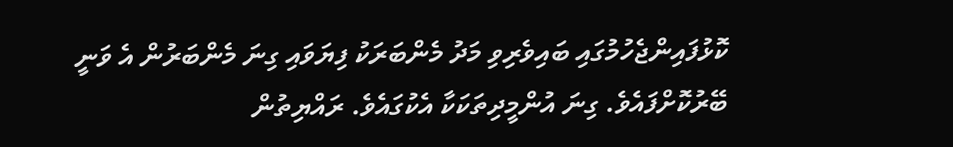ކޮޅުފައިންޖެހުމުގައި ބައިވެރިވި މަދު މެންބަރަކު ފިޔަވައި ގިނަ މެންބަރުން އެ ވަނީ ބޭރުކޮށްފައެވެ. ގިނަ އުންމީދިތަކަކާ އެކުގައެވެ. ރައްޔިތުން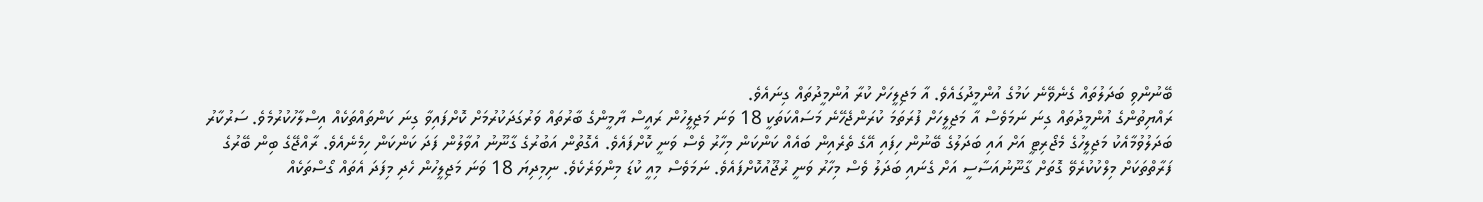ބޭނުންވި ބަދަލުތައް ގެނެވޭނެ ކަމުގެ އުންމީދުގައެވެ. އާ މަޖިލީހަށް ކުރާ އުންމީދުތައް ގިނައެވެ.
ރައްޔިތުންގެ އުންމީދުތައް ގިނަ ނަމަވެސް އާ މަޖިލީހަށް ފުރަތަމަ ކުރަންޖެހޭނެ މަސައްކަތަކީ 18 ވަނަ މަޖިލީހުން ރައީސް ޔާމީންގެ ބާރުތައް ވަރުގަދަކުރުމަށް ކޮށްފައިވާ ގިނަ ކަންތައްތަކެއް އިސްލާހުކުރުމެވެ. ސަރުކާރު ބަދަލުވުމާއެކު މަޖިލީހުގެ މެޖޯރިޓީ އަށް އައި ބަދަލުގެ ބޭނުން ހިފައި އޭގެ ތެރެއިން ބައެއް ކަންކަން މިހާރު ވެސް ވަނީ ކޮށްފައެވެ. އެގޮތުން އަބުރުގެ ގާނޫނު އުވާލުން ފަދަ ކަންކަން ހިމެނެއެވެ. ރާއްޖޭގެ ބިން ބޭރުގެ ފަރާތްތަކަށް މިލްކުކުރެވޭ ގޮތަށް ގާނޫނުއަސާސީ އަށް ގެނައި ބަދަލު ވެސް މިހާރު ވަނީ ރުޖޫއުކޮށްފައެވެ. ނަމަވެސް މިއީ ކުޑަ މިންވަރެކެވެ. ނިމިދިޔަ 18 ވަނަ މަޖިލީހުން ހެދި މިފަދަ އެތައް ގޯސްތަކެއް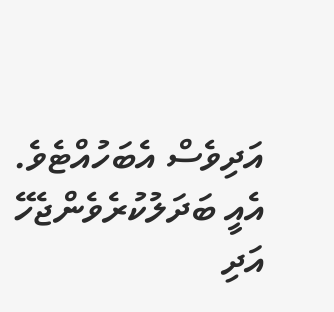އަދިވެސް އެބަހުއްޓެވެ. އެއީ ބަދަލުކުރެވެންޖެހޭ އަދި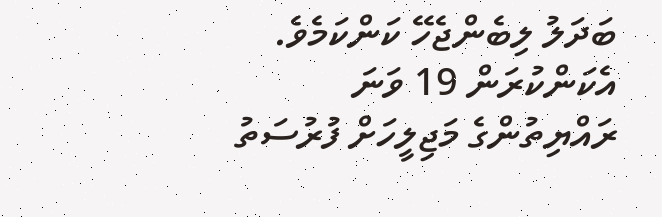ބަދަލު ލިބެންޖެހޭ ކަންކަމެވެ.
އެކަންކުރަން 19 ވަނަ ރައްޔިތުންގެ މަޖިލީހަށް ފުރުސަތު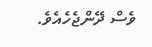ވެސް ދޭންޖެހެއެވެ.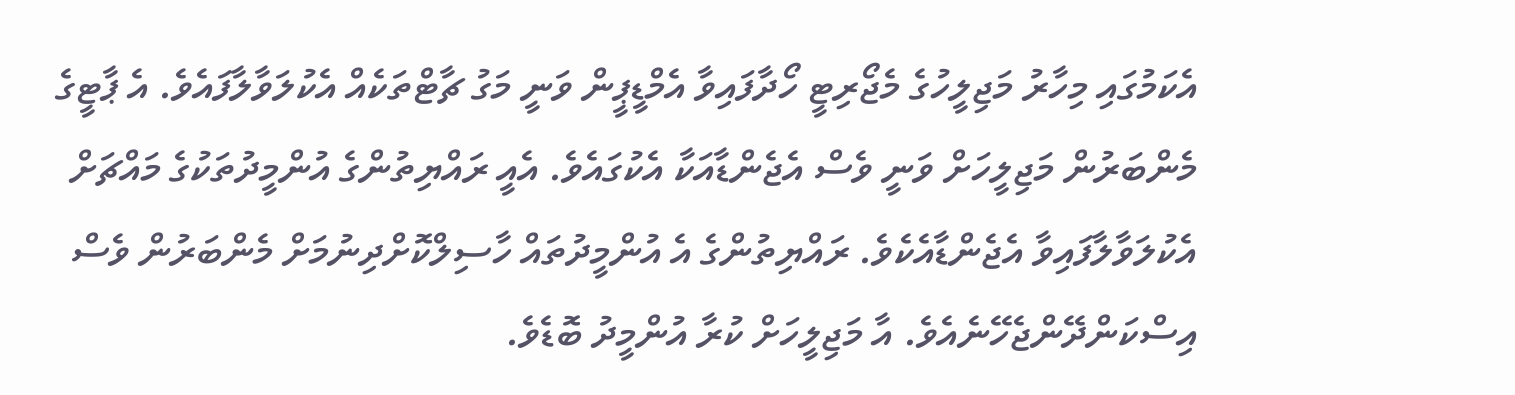އެކަމުގައި މިހާރު މަޖިލީހުގެ މެޖޯރިޓީ ހޯދާފައިވާ އެމްޑީޕީން ވަނީ މަގު ޗާޓްތަކެއް އެކުލަވާލާފައެވެ. އެ ޕާޓީގެ މެންބަރުން މަޖިލީހަށް ވަނީ ވެސް އެޖެންޑާއަކާ އެކުގައެވެ. އެއީ ރައްޔިތުންގެ އުންމީދުތަކުގެ މައްޗަށް އެކުލަވާލާފައިވާ އެޖެންޑާއެކެވެ. ރައްޔިތުންގެ އެ އުންމީދުތައް ހާސިލްކޮށްދިނުމަށް މެންބަރުން ވެސް އިސްކަންދޭންޖެހޭނެއެވެ. އާ މަޖިލީހަށް ކުރާ އުންމީދު ބޮޑެވެ.